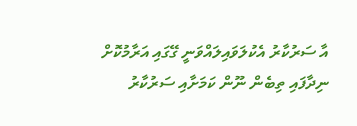އާ ސަރުކާރު އެކުލަވައިލައްވަނީ ގޭގައި އަރާމުކޮށް ނިދާފައި ތިބެން ނޫން ކަމަށާއި ސަރުކާރު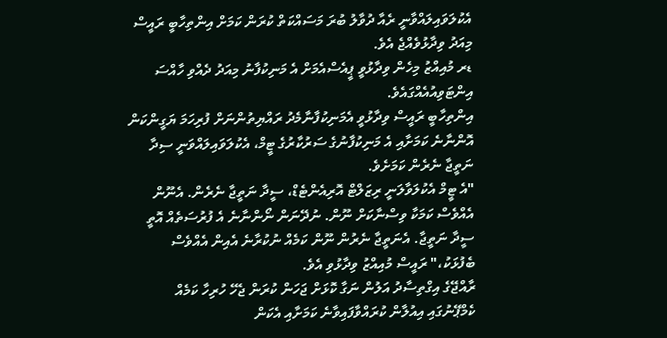އެކުލަވައިލައްވާނީ ރެއާ ދުވާލު ބުރަ މަސައްކަތް ކުރަން ކަމަށް އިންތިހާބީ ރައީސް މިއަދު ވިދާޅުވެއްޖެ އެވެ.
ޑރ މުއިއްޒު މިހެން ވިދާޅުވީ ޕީއެސްއެމަށް އެ މަނިކުފާނު މިއަދު ދެއްވި ހާއްސަ އިންޓަވިއުއެއްގައެވެ.
އިންތިހާބީ ރައީސް ވިދާޅުވީ އެމަނިކުފާނާމެދު ރައްޔިތުންނަށް ފުރިހަމަ ޔަގީންކަން އޮންނާނެ ކަމަށާއި އެ މަނިކުފާނުގެ ސަރުކާރުގެ ޓީމް، އެކުލަވައިލައްވަނީ ސިދާ ނަތީޖާ ނެރެން ކަމަށެވެ.
"އެ ޓީމް އެކުލަވާލަނީ ރިޒަލްޓް އޮރިއެންޓެޑް، ސީދާ ނަތީޖާ ނެރެން. އެނޫން އެއްވެސް ކަމަކާ ވިސްނާކަށް ނޫން. ނުދޭނަން ނޯންނާނެ އެ ފުރުސަތެއް އޮތީ ސީދާ ނަތީޖާ. އެނަތީޖާ ނެރުން ނޫން ކަމެއް ނުކުރާނެ އެއިން އެއްވެސް ބެފުޅަކު،" ރައީސް މުއިއްޒު ވިދާޅުވި އެވެ.
ރާއްޖޭގެ އިގްތިސާދު އަލުން ނަގާ ކޮޅަށް ޖަހަން ކުރަން ޖެހޭ ހުރިހާ ކަމެއް ކެމްޕޭނުގައި އިއުލާން ކުރައްވާފައިވާނެ ކަމަށާއި އެކަން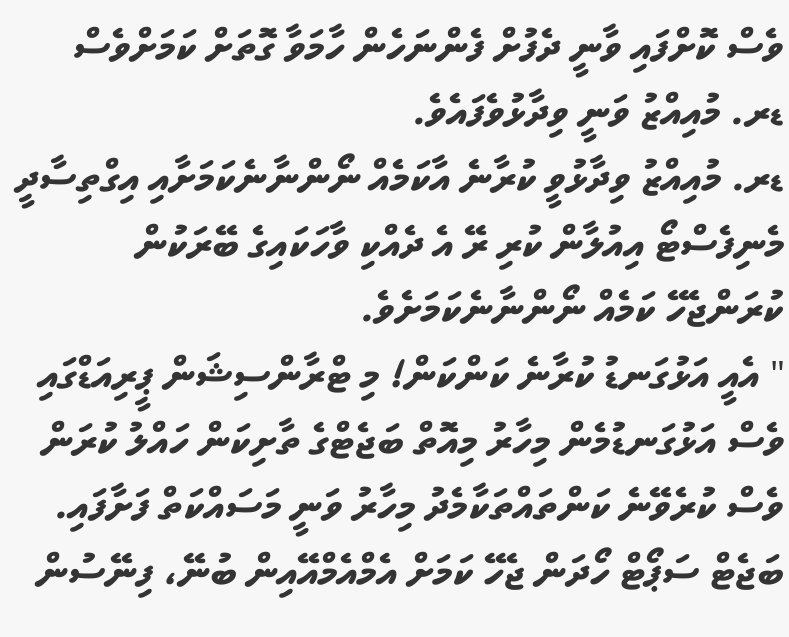ވެސް ކޮށްފައި ވާނީ ދެފުށް ފެންނަހެން ހާމަވާ ގޮތަށް ކަމަށްވެސް ޑރ. މުއިއްޒު ވަނީ ވިދާޅުވެފައެވެ.
ޑރ. މުއިއްޒު ވިދާޅުވީ ކުރާނެ އާކަމެއް ނޯންނާނެކަމަށާއި އިގްތިސާދީ މެނިފެސްޓޯ އިއުލާން ކުރި ރޭ އެ ދެއްކި ވާހަކައިގެ ބޭރަކުން ކުރަންޖެހޭ ކަމެއް ނޯންނާނެކަމަށެވެ.
" އެއީ އަޅުގަނޑު ކުރާނެ ކަންކަން! މި ޓްރާންސިޝަން ޕީރިއަޑްގައި ވެސް އަޅުގަނޑުމެން މިހާރު މިއޮތް ބަޖެޓްގެ ތާށިކަން ހައްލު ކުރަން ވެސް ކުރެވޭނެ ކަންތައްތަކާމެދު މިހާރު ވަނީ މަސައްކަތް ފަށާފައި. ބަޖެޓް ސަޕޯޓް ހޯދަން ޖެހޭ ކަމަށް އެމްއެމްއޭއިން ބުނޭ، ފިނޭސުން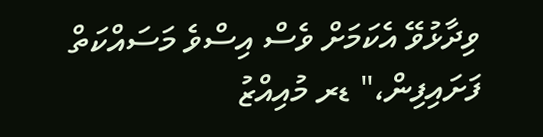ވިދާޅުވޭ އެކަމަށް ވެސް އިސްވެ މަސައްކަތް ފަށައިފިން،" ޑރ މުއިއްޒު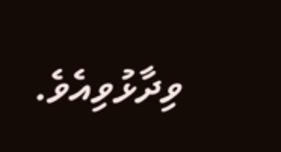ވިދާޅުވިއެވެ.